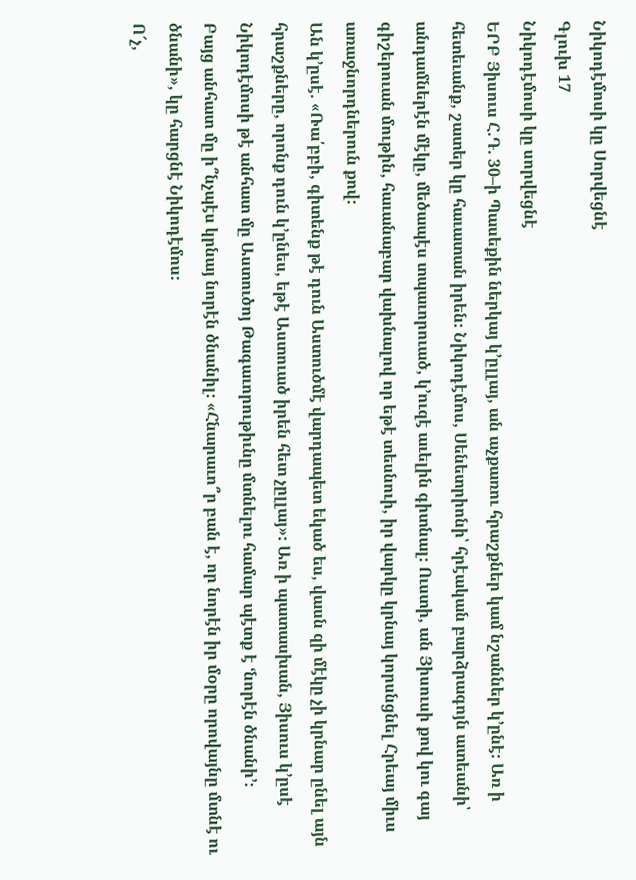Նիկոդէմոսի կը Սորվեցնէ
Գլուխ 17
Նիկոդէմոսի կը սորվեցնէ
ԵՐԲ Յիսուս Հ.Դ. 30–ի Պասեքին ներկայ կ’ըլլայ, ան աչքառու հրաշքներ կամ նշաններ կ’ընէ։ Առ ի հետեւանք, շատեր կը հաւատան իրեն։ Նիկոդէմոս, Սենետրիոնի՝ հրէական բարձրագոյն ատեանի՝ անդամներէն մէկը, մեծապէս տպաւորուած, կ’ուզէ աւելին գիտնալ։ Ուստի, ան Յիսուսի քով կու գայ գիշերուան մութին, հաւանաբար վախնալով որ եթէ տեսնուի, իր վարկը կրնայ կորսնցնել Հրեայ միւս առաջնորդներուն քով։
Ան կ’ըսէ. «Ռա՛բբի, գիտենք թէ դուն Աստուծմէ վարդապետ եկած ես, վասն զի մէկը չի կրնար ընել այն հրաշքները, որոնք դուն կ’ընես, եթէ Աստուած իրեն հետ չըլլայ»։ Առ ի պատասխան, Յիսուս կ’ըսէ Նիկոդէմոսի թէ անհատ մը Աստուծոյ Թագաւորութիւնը մտնելու համար պէտք է ‘նորէն ծնանի’։
Բայց անհատ մը ի՞նչպէս կրնայ նորէն ծնանիլ։ «Հնարաւո՞ր բան է, որ նորէն իր մօրը որովայնը մտնէ ու ծնանի», կը հարցնէ Նիկոդէմոս։
Ո՜չ,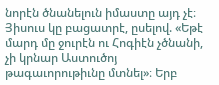նորէն ծնանելուն իմաստը այդ չէ։ Յիսուս կը բացատրէ, ըսելով. «Եթէ մարդ մը ջուրէն ու Հոգիէն չծնանի, չի կրնար Աստուծոյ թագաւորութիւնը մտնել»։ Երբ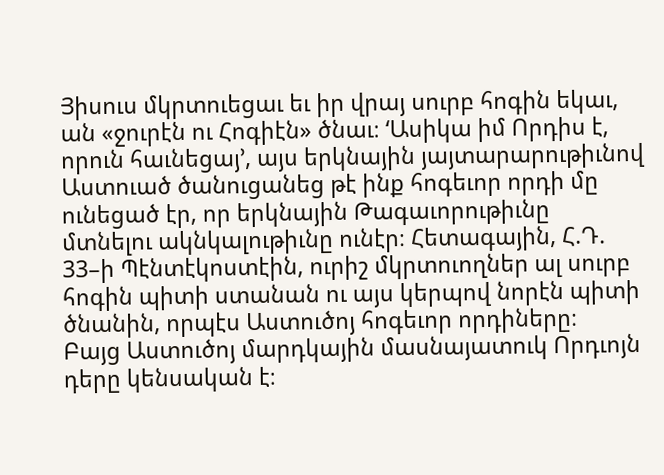Յիսուս մկրտուեցաւ եւ իր վրայ սուրբ հոգին եկաւ, ան «ջուրէն ու Հոգիէն» ծնաւ։ ‘Ասիկա իմ Որդիս է, որուն հաւնեցայ’, այս երկնային յայտարարութիւնով Աստուած ծանուցանեց թէ ինք հոգեւոր որդի մը ունեցած էր, որ երկնային Թագաւորութիւնը մտնելու ակնկալութիւնը ունէր։ Հետագային, Հ.Դ. 33–ի Պէնտէկոստէին, ուրիշ մկրտուողներ ալ սուրբ հոգին պիտի ստանան ու այս կերպով նորէն պիտի ծնանին, որպէս Աստուծոյ հոգեւոր որդիները։
Բայց Աստուծոյ մարդկային մասնայատուկ Որդւոյն դերը կենսական է։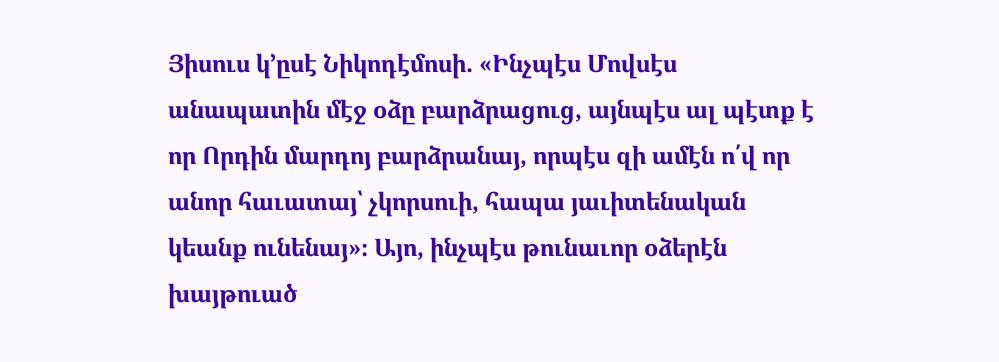Յիսուս կ’ըսէ Նիկոդէմոսի. «Ինչպէս Մովսէս անապատին մէջ օձը բարձրացուց, այնպէս ալ պէտք է որ Որդին մարդոյ բարձրանայ, որպէս զի ամէն ո՛վ որ անոր հաւատայ՝ չկորսուի, հապա յաւիտենական կեանք ունենայ»։ Այո, ինչպէս թունաւոր օձերէն խայթուած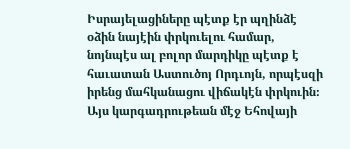Իսրայելացիները պէտք էր պղինձէ օձին նայէին փրկուելու համար, նոյնպէս ալ բոլոր մարդիկը պէտք է հաւատան Աստուծոյ Որդւոյն, որպէսզի իրենց մահկանացու վիճակէն փրկուին։
Այս կարգադրութեան մէջ Եհովայի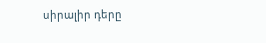սիրալիր դերը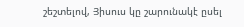շեշտելով, Յիսուս կը շարունակէ ըսել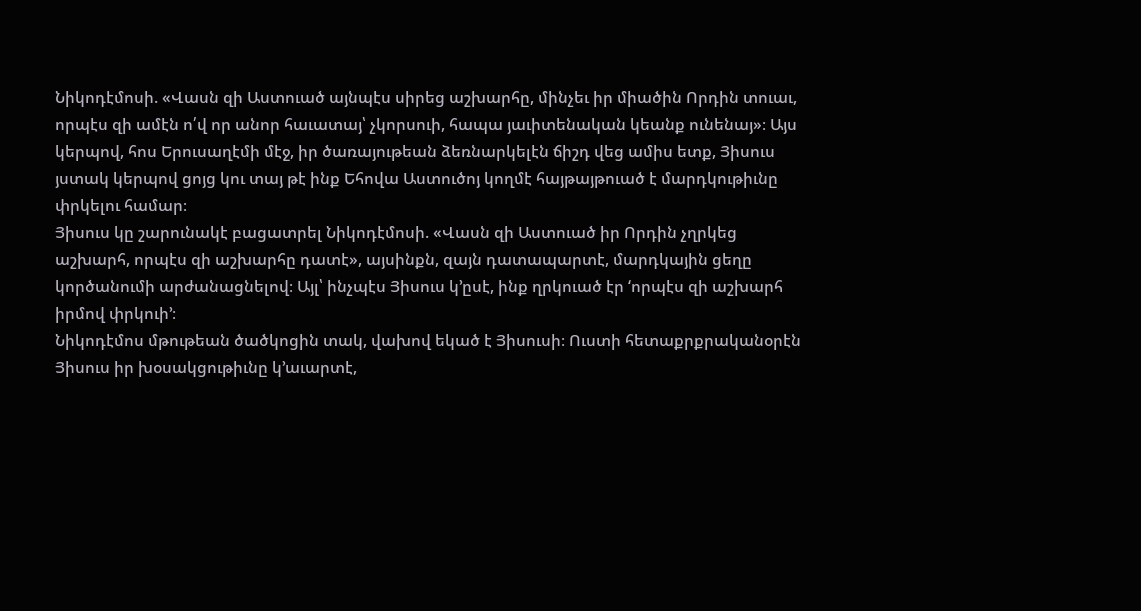Նիկոդէմոսի. «Վասն զի Աստուած այնպէս սիրեց աշխարհը, մինչեւ իր միածին Որդին տուաւ, որպէս զի ամէն ո՛վ որ անոր հաւատայ՝ չկորսուի, հապա յաւիտենական կեանք ունենայ»։ Այս կերպով, հոս Երուսաղէմի մէջ, իր ծառայութեան ձեռնարկելէն ճիշդ վեց ամիս ետք, Յիսուս յստակ կերպով ցոյց կու տայ թէ ինք Եհովա Աստուծոյ կողմէ հայթայթուած է մարդկութիւնը փրկելու համար։
Յիսուս կը շարունակէ բացատրել Նիկոդէմոսի. «Վասն զի Աստուած իր Որդին չղրկեց աշխարհ, որպէս զի աշխարհը դատէ», այսինքն, զայն դատապարտէ, մարդկային ցեղը կործանումի արժանացնելով։ Այլ՝ ինչպէս Յիսուս կ’ըսէ, ինք ղրկուած էր ‘որպէս զի աշխարհ իրմով փրկուի’։
Նիկոդէմոս մթութեան ծածկոցին տակ, վախով եկած է Յիսուսի։ Ուստի հետաքրքրականօրէն Յիսուս իր խօսակցութիւնը կ’աւարտէ,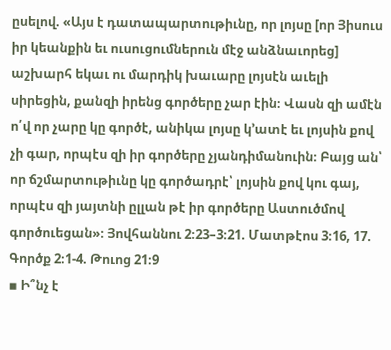ըսելով. «Այս է դատապարտութիւնը, որ լոյսը [որ Յիսուս իր կեանքին եւ ուսուցումներուն մէջ անձնաւորեց] աշխարհ եկաւ ու մարդիկ խաւարը լոյսէն աւելի սիրեցին, քանզի իրենց գործերը չար էին։ Վասն զի ամէն ո՛վ որ չարը կը գործէ, անիկա լոյսը կ’ատէ եւ լոյսին քով չի գար, որպէս զի իր գործերը չյանդիմանուին։ Բայց ան՝ որ ճշմարտութիւնը կը գործադրէ՝ լոյսին քով կու գայ, որպէս զի յայտնի ըլլան թէ իր գործերը Աստուծմով գործուեցան»։ Յովհաննու 2։23–3։21. Մատթէոս 3։16, 17. Գործք 2։1-4. Թուոց 21։9
▪ Ի՞նչ է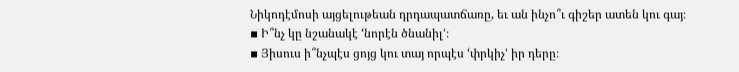Նիկոդէմոսի այցելութեան դրդապատճառը, եւ ան ինչո՞ւ գիշեր ատեն կու գայ։
▪ Ի՞նչ կը նշանակէ ‘նորէն ծնանիլ’։
▪ Յիսուս ի՞նչպէս ցոյց կու տայ որպէս ‘փրկիչ’ իր դերը։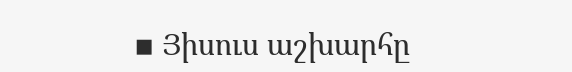▪ Յիսուս աշխարհը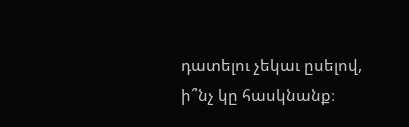դատելու չեկաւ ըսելով, ի՞նչ կը հասկնանք։